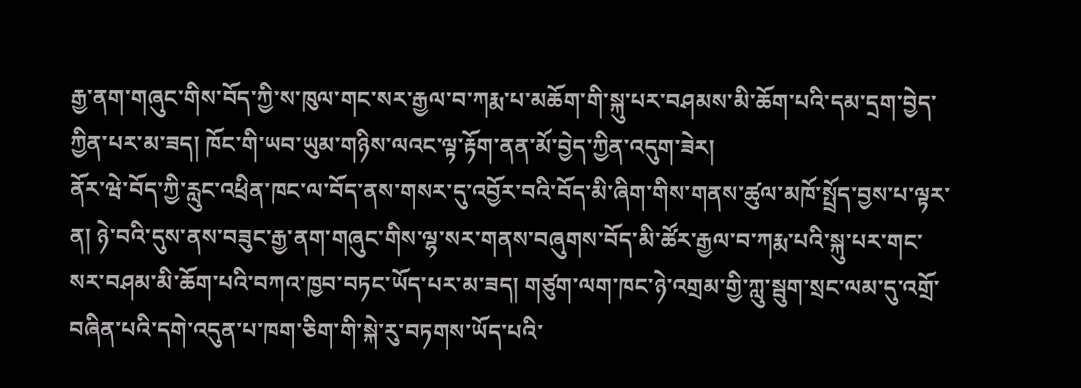རྒྱ་ནག་གཞུང་གིས་བོད་ཀྱི་ས་ཁུལ་གང་སར་རྒྱལ་བ་ཀརྨ་པ་མཆོག་གི་སྐུ་པར་བཤམས་མི་ཆོག་པའི་དམ་དྲག་བྱེད་ཀྱིན་པར་མ་ཟད། ཁོང་གི་ཡབ་ཡུམ་གཉིས་ལའང་ལྟ་རྟོག་ནན་མོ་བྱེད་ཀྱིན་འདུག་ཟེར།
ནོར་ཝེ་བོད་ཀྱི་རླུང་འཕྲིན་ཁང་ལ་བོད་ནས་གསར་དུ་འབྱོར་བའི་བོད་མི་ཞིག་གིས་གནས་ཚུལ་མཁོ་སྤྲོད་བྱས་པ་ལྟར་ན། ཉེ་བའི་དུས་ནས་བཟུང་རྒྱ་ནག་གཞུང་གིས་ལྷ་སར་གནས་བཞུགས་བོད་མི་ཚོར་རྒྱལ་བ་ཀརྨ་པའི་སྐུ་པར་གང་སར་བཤམ་མི་ཆོག་པའི་བཀའ་ཁྱབ་བཏང་ཡོད་པར་མ་ཟད། གཙུག་ལག་ཁང་ཉེ་འགྲམ་གྱི་ཀླུ་སྦུག་སྲང་ལམ་དུ་འགྲོ་བཞིན་པའི་དགེ་འདུན་པ་ཁག་ཅིག་གི་སྐེ་རུ་བཏགས་ཡོད་པའི་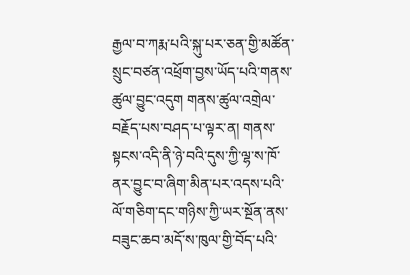རྒྱལ་བ་ཀརྨ་པའི་སྐུ་པར་ཅན་གྱི་མཚོན་སྲུང་བཙན་འཕྲོག་བྱས་ཡོད་པའི་གནས་ཚུལ་བྱུང་འདུག གནས་ཚུལ་འགྲེལ་བརྗོད་པས་བཤད་པ་ལྟར་ན། གནས་སྟངས་འདི་ནི་ཉེ་བའི་དུས་ཀྱི་ལྷ་ས་ཁོ་ནར་བྱུང་བ་ཞིག་མིན་པར་འདས་པའི་ལོ་གཅིག་དང་གཉིས་ཀྱི་ཡར་སྔོན་ནས་བཟུང་ཆབ་མདོ་ས་ཁུལ་གྱི་བོད་པའི་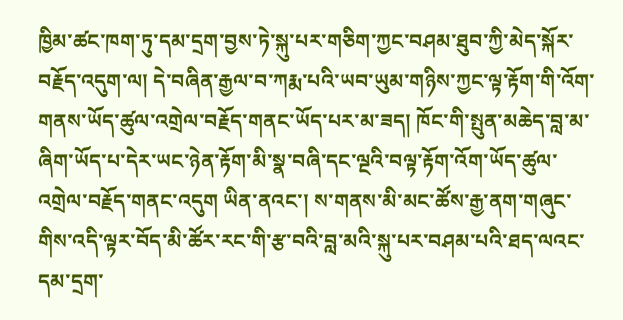ཁྱིམ་ཚང་ཁག་ཏུ་དམ་དྲག་བྱས་ཏེ་སྐུ་པར་གཅིག་ཀྱང་བཤམ་ཐུབ་ཀྱི་མེད་སྐོར་བརྗོད་འདུག་ལ། དེ་བཞིན་རྒྱལ་བ་ཀརྨ་པའི་ཡབ་ཡུམ་གཉིས་ཀྱང་ལྟ་རྟོག་གི་འོག་གནས་ཡོད་ཚུལ་འགྲེལ་བརྗོད་གནང་ཡོད་པར་མ་ཟད། ཁོང་གི་སྤུན་མཆེད་བླ་མ་ཞིག་ཡོད་པ་དེར་ཡང་ཉེན་རྟོག་མི་སྣ་བཞི་དང་ལྔའི་བལྟ་རྟོག་འོག་ཡོད་ཚུལ་འགྲེལ་བརྗོད་གནང་འདུག ཡིན་ནའང་། ས་གནས་མི་མང་ཚོས་རྒྱ་ནག་གཞུང་གིས་འདི་ལྟར་བོད་མི་ཚོར་རང་གི་རྩ་བའི་བླ་མའི་སྐུ་པར་བཤམ་པའི་ཐད་ལའང་དམ་དྲག་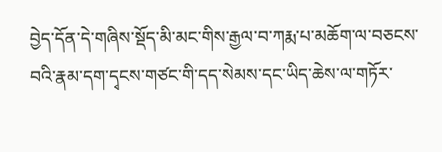བྱེད་དོན་དེ་གཞིས་སྡོད་མི་མང་གིས་རྒྱལ་བ་ཀརྨ་པ་མཆོག་ལ་བཅངས་བའི་རྣམ་དག་དྭངས་གཙང་གི་དད་སེམས་དང་ཡིད་ཆེས་ལ་གཏོར་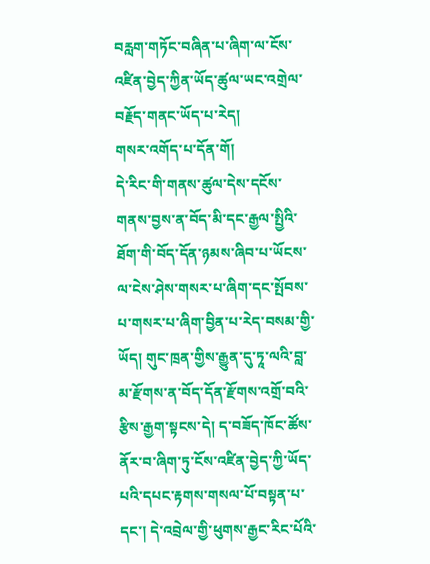བརླག་གཏོང་བཞིན་པ་ཞིག་ལ་ངོས་འཛིན་བྱེད་ཀྱིན་ཡོད་ཚུལ་ཡང་འགྲེལ་བརྗོད་གནང་ཡོད་པ་རེད།
གསར་འགོད་པ་དོན་གོ།
དེ་རིང་གི་གནས་ཚུལ་དེས་དངོས་གནས་བྱས་ན་བོད་མི་དང་རྒྱལ་སྤྱིའི་ཐོག་གི་བོད་དོན་ཉམས་ཞིབ་པ་ཡོངས་ལ་ངེས་ཤེས་གསར་པ་ཞིག་དང་སྤོབས་པ་གསར་པ་ཞིག་བྱིན་པ་རེད་བསམ་གྱི་ཡོད། གུང་ཁྲན་གྱིས་རྒྱུན་དུ་ཏཱ་ལའི་བླ་མ་རྫོགས་ན་བོད་དོན་རྫོགས་འགྲོ་བའི་རྩིས་རྒྱག་སྟངས་དེ། ད་བཟོད་ཁོང་ཚོས་ནོར་བ་ཞིག་ཏུ་ངོས་འཛིན་བྱེད་ཀྱི་ཡོད་པའི་དཔང་རྟགས་གསལ་པོ་བསྟན་པ་དང་། དེ་འབྲེལ་གྱི་ཕུགས་རྒྱང་རིང་པོའི་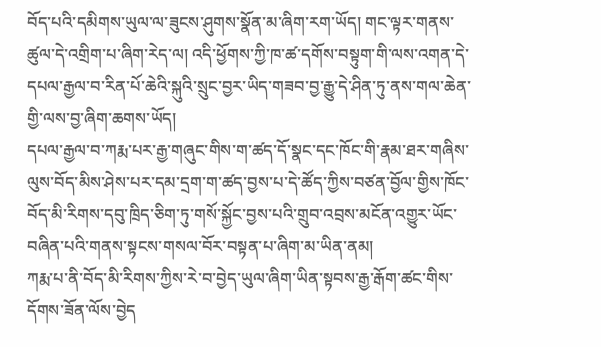བོད་པའི་དམིགས་ཡུལ་ལ་ཟུངས་ཤུགས་སྣོན་མ་ཞིག་རག་ཡོད། གང་ལྟར་གནས་ཚུལ་དེ་འགྲིག་པ་ཞིག་རེད་ལ། འདི་ཕྱོགས་ཀྱི་ཁ་ཚ་དགོས་བསྟུག་གི་ལས་འགན་དེ་དཔལ་རྒྱལ་བ་རིན་པོ་ཆེའི་སྐུའི་སྲུང་བྱར་ཡིད་གཟབ་བྱ་རྒྱུ་དེ་ཤིན་ཏུ་ནས་གལ་ཆེན་གྱི་ལས་བྱ་ཞིག་ཆགས་ཡོད།
དཔལ་རྒྱལ་བ་ཀརྨ་པར་རྒྱ་གཞུང་གིས་ག་ཚད་དོ་སྣང་དང་ཁོང་གི་རྣམ་ཐར་གཞིས་ལུས་བོད་མིས་ཤེས་པར་དམ་དྲག་ག་ཚད་བྱས་པ་དེ་ཚོད་ཀྱིས་བཙན་བྱོལ་གྱིས་ཁོང་བོད་མི་རིགས་དབུ་ཁྲིད་ཅིག་ཏུ་གསོ་སྐྱོང་བྱས་པའི་གྲུབ་འབྲས་མངོན་འགྱུར་ཡོང་བཞིན་པའི་གནས་སྟངས་གསལ་བོར་བསྟན་པ་ཞིག་མ་ཡིན་ནམ།
ཀརྨ་པ་ནི་བོད་མི་རིགས་ཀྱིས་རེ་བ་བྱེད་ཡུལ་ཞིག་ཡིན་སྟབས་རྒྱ་རྒོག་ཚང་གིས་དོགས་ཟོན་ལོས་བྱེད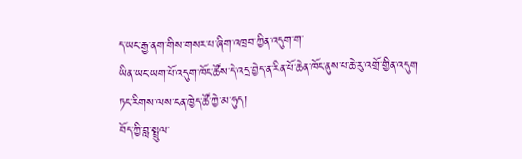ད་ཡང་རྒྱ་ནག་གིས་གསར་པ་ཞིག་འཁྲབ་ཀྱིན་འདུག་ག་
ཡིན་ཡང་ཡག་པོ་འདུག་ཁོང་ཚོས་དེ་འདྲ་བྱེད་ན་རིན་པོ་ཆེན་ཁོང་ནུས་པ་ཆེ་རུ་འགྲོ་གྱིན་འདུག
ཏང་རིགས་ལས་ངན་ཁྱེད་ཚོ་ཀྱེ་མ་ཧུད།
བོད་ཀྱི་བླ་སྤྲུལ་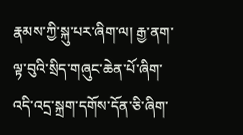རྣམས་ཀྱི་སྐུ་པར་ཞིག་ལ། རྒྱ་ནག་ལྟ་བུའི་སྲིད་གཞུང་ཆེན་པོ་ཞིག་འདི་འདྲ་སྐྲག་དགོས་དོན་ཅི་ཞིག་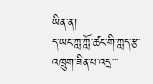ཡིན་ན།
ད་ཡང་ཀླ་ཀློ་ཚང་གི་ཀླད་རྩ་འཁྲུག་ཟིན་པ་འདྲ་་་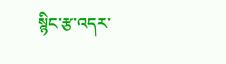སྙིང་རྩ་འདར་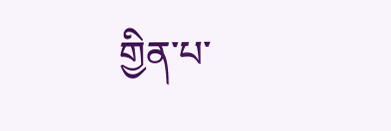གྱིན་པ་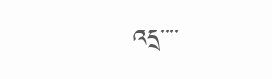འདྲ་་་་